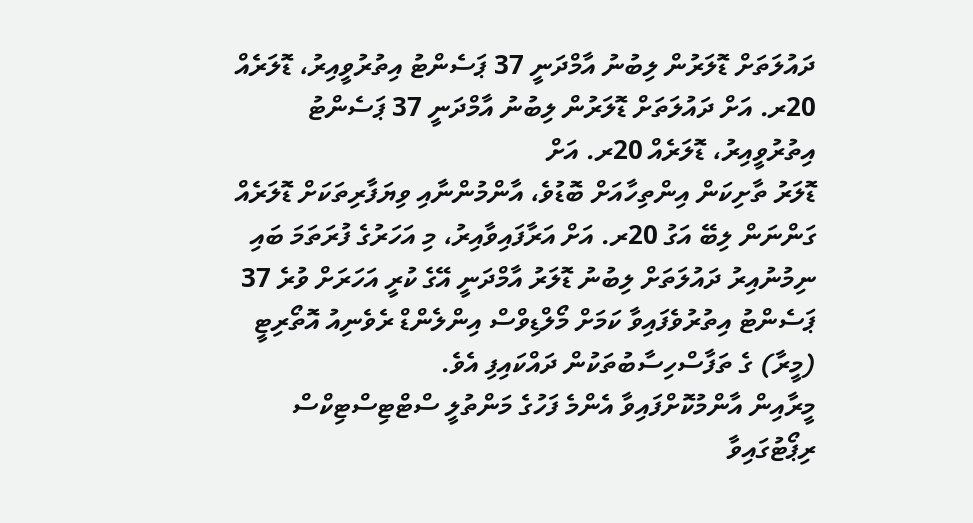ދައުލަތަށް ޑޮލަރުން ލިބުނު އާމްދަނީ 37 ޕަސެންޓު އިތުރުވީއިރު، ޑޮލަރެއް 20ރ. އަށް ދައުލަތަށް ޑޮލަރުން ލިބުނު އާމްދަނީ 37 ޕަސެންޓު އިތުރުވީއިރު، ޑޮލަރެއް 20ރ. އަށް
ޑޮލަރު ތާށިކަން އިންތިހާއަށް ބޮޑުވެ، އާންމުންނާއި ވިޔަފާރިތަކަށް ޑޮލަރެއް ގަންނަން ލިބޭ އަގު 20ރ. އަށް އަރާފައިވާއިރު، މި އަހަރުގެ ފުރަތަމަ ބައި ނިމުނުއިރު ދައުލަތަށް ލިބުނު ޑޮލަރު އާމްދަނީ އޭގެ ކުރީ އަހަރަށް ވުރެ 37 ޕަސެންޓު އިތުރުވެފައިވާ ކަމަށް މޯލްޑިވްސް އިންލެންޑް ރެވެނިއު އޮތޯރިޓީ (މީރާ) ގެ ތަފާސްހިސާބުތަކުން ދައްކައިފި އެވެ.
މީރާއިން އާންމުކޮށްފައިވާ އެންމެ ފަހުގެ މަންތުލީ ސްޓްޓިސްޓިކްސް ރިޕޯޓުގައިވާ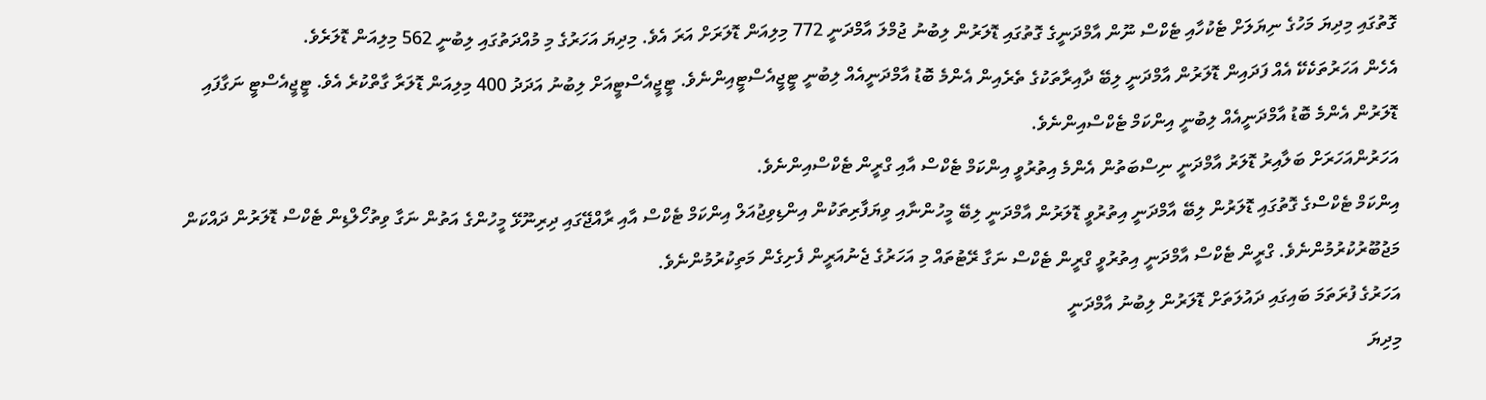ގޮތުގައި މިދިޔަ މަހުގެ ނިޔަލަށް ޓެކުހާއި ޓެކްސް ނޫން އާމްދަނީގެ ގޮތުގައި ޑޮލަރުން ލިބުނު ޖުމްލަ އާމްދަނީ 772 މިލިއަން ޑޮލަރަށް އަރަ އެވެ. މިދިޔަ އަހަރުގެ މި މުއްދަތުގައި ލިބުނީ 562 މިލިއަން ޑޮލަރެވެ.
އެހެން އަހަރުތަކެކޭ އެއް ފަދައިން ޑޮލަރުން އާމްދަނީ ލިބޭ ދާއިރާތަކުގެ ތެރެއިން އެންމެ ބޮޑު އާމްދަނީއެއް ލިބުނީ ޓީޖީއެސްޓީއިންނެވެ. ޓީޖީއެސްޓީއަށް ލިބުނު އަދަދު 400 މިލިއަން ޑޮލަރާ ގާތްކުރެ އެވެ. ޓީޖީއެސްޓީ ނަގާފައި ޑޮލަރުން އެންމެ ބޮޑު އާމްދަނީއެއް ލިބުނީ އިންކަމް ޓެކްސްއިންނެވެ.
އަހަރުންއަހަރަށް ބަލާއިރު ޑޮލަރު އާމްދަނީ ނިސްބަތުން އެންމެ އިތުރުވީ އިންކަމް ޓެކްސް އާއި ގްރީން ޓެކްސްއިންނެވެ.
އިންކަމް ޓެކްސްގެ ގޮތުގައި ޑޮލަރުން ލިބޭ އާމްދަނީ އިތުރުވީ ޑޮލަރުން އާމްދަނީ ލިބޭ މީހުންނާއި ވިޔަފާރިތަކުން އިންޑިވިޖުއަލް އިންކަމް ޓެކްސް އާއި ރާއްޖޭގައި ދިރިނޫޅޭ މީހުންގެ އަތުން ނަގާ ވިތުހޯލްޑިން ޓެކްސް ޑޮލަރުން ދައްކަން މަޖުބޫރުކުރުމުންނެވެ. ގްރީން ޓެކްސް އާމްދަނީ އިތުރުވީ ގްރީން ޓެކްސް ނަގާ ރޭޓުތައް މި އަހަރުގެ ޖެނުއަރީން ފެށިގެން މަތިކުރުމުންނެވެ.
އަހަރުގެ ފުރަތަމަ ބައިގައި ދައުލަތަށް ޑޮލަރުން ލިބުނު އާމްދަނީ
މިދިޔަ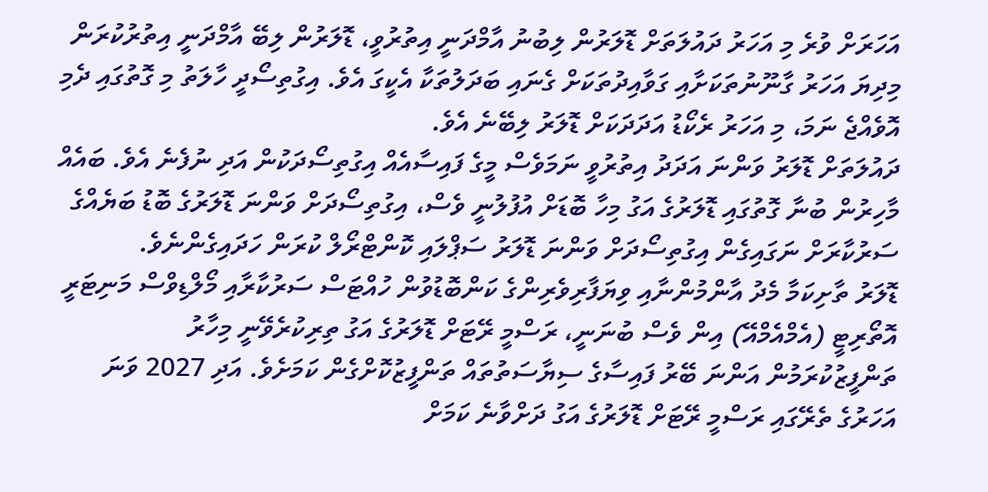އަހަރަށް ވުރެ މި އަހަރު ދައުލަތަށް ޑޮލަރުން ލިބުނު އާމްދަނީ އިތުރުވީ، ޑޮލަރުން ލިބޭ އާމްދަނީ އިތުރުކުރަން މިދިޔަ އަހަރު ގާނޫނުތަކަށާއި ގަވާއިދުތަކަށް ގެނައި ބަދަލުތަކާ އެކީގަ އެވެ. އިގުތިސޯދީ ހާލަތު މި ގޮތުގައި ދެމި އޮވެއްޖެ ނަމަ، މި އަހަރު ރެކޯޑު އަދަދަކަށް ޑޮލަރު ލިބޭނެ އެވެ.
ދައުލަތަށް ޑޮލަރު ވަންނަ އަދަދު އިތުރުވީ ނަމަވެސް މީގެ ފައިސާއެއް އިގުތިސޯދަކުން އަދި ނުފެނެ އެވެ. ބައެއް މާހިރުން ބުނާ ގޮތުގައި ޑޮލަރުގެ އަގު މިހާ ބޮޑަށް އުފުލުނީ ވެސް، އިގުތިސޯދަށް ވަންނަ ޑޮލަރުގެ ބޮޑު ބަޔެއްގެ ސަރުކާރަށް ނަގައިގެން އިގުތިސޯދަށް ވަންނަ ޑޮލަރު ސަޕްލައި ކޮންޓްރޯލް ކުރަން ހަދައިގެންނެވެ.
ޑޮލަރު ތާށިކަމާ މެދު އާންމުންނާއި ވިޔަފާރިވެރިންގެ ކަންބޮޑުވުން ހުއްޓަސް ސަރުކާރާއި މޯލްޑިވްސް މަނިޓަރީ އޮތޯރިޓީ (އެމްއެމްއޭ) އިން ވެސް ބުނަނީ، ރަސްމީ ރޭޓަށް ޑޮލަރުގެ އަގު ތިރިކުރެވޭނީ މިހާރު ތަންފީޒުކުރަމުން އަންނަ ބޭރު ފައިސާގެ ސިޔާސަތުތައް ތަންފީޒުކޮށްގެން ކަމަށެވެ. އަދި 2027 ވަނަ އަހަރުގެ ތެރޭގައި ރަސްމީ ރޭޓަށް ޑޮލަރުގެ އަގު ދަށްވާނެ ކަމަށް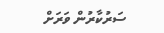ސަރުކާރުން ވަރަށް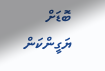ބޮޑަށް ޔަގީންކަން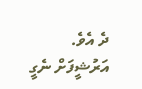ދެ އެވެ.
އަރުޝީފަށް ނެގީ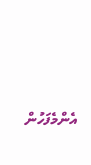އެންމެފަހުން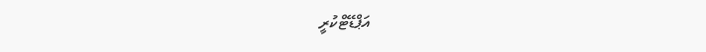އަޕްޑޭޓްކުރީ